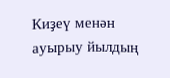Киҙеү менән ауырыу йылдың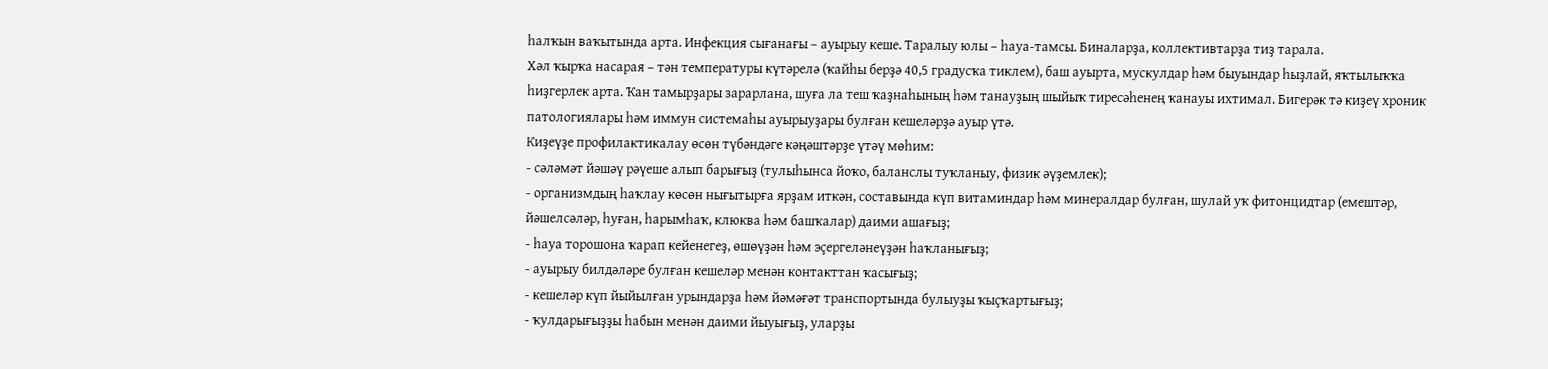һалҡын ваҡытында арта. Инфекция сығанағы – ауырыу кеше. Таралыу юлы – һауа-тамсы. Биналарҙа, коллективтарҙа тиҙ тарала.
Хәл ҡырҡа насарая – тән температуры күтәрелә (ҡайһы берҙә 40,5 градусҡа тиклем), баш ауырта, мускулдар һәм быуындар һыҙлай, яҡтылыҡҡа һиҙгерлек арта. Ҡан тамырҙары зарарлана, шуға ла теш ҡаҙнаһының һәм танауҙың шыйыҡ тиресәһенең ҡанауы ихтимал. Бигерәк тә киҙеү хроник патологиялары һәм иммун системаһы ауырыуҙары булған кешеләрҙә ауыр үтә.
Киҙеүҙе профилактикалау өсөн түбәндәге кәңәштәрҙе үтәү мөһим:
- сәләмәт йәшәү рәүеше алып барығыҙ (тулыһынса йоҡо, баланслы туҡланыу, физик әүҙемлек);
- организмдың һаҡлау көсөн нығытырға ярҙам иткән, составында күп витаминдар һәм минералдар булған, шулай уҡ фитонцидтар (емештәр, йәшелсәләр, һуған, һарымһаҡ, клюква һәм башҡалар) даими ашағыҙ;
- һауа торошона ҡарап кейенегеҙ, өшөүҙән һәм эҫергеләнеүҙән һаҡланығыҙ;
- ауырыу билдәләре булған кешеләр менән контакттан ҡасығыҙ;
- кешеләр күп йыйылған урындарҙа һәм йәмәғәт транспортында булыуҙы ҡыҫҡартығыҙ;
- ҡулдарығыҙҙы һабын менән даими йыуығыҙ, уларҙы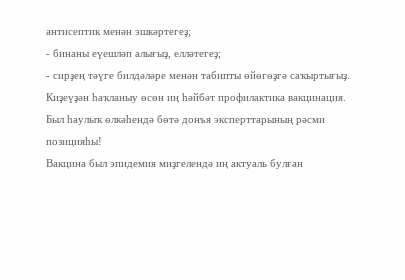антисептик менән эшкәртегеҙ;
- бинаны еүешләп алығыҙ, елләтегеҙ;
- сирҙең тәүге билдәләре менән табипты өйөгөҙгә саҡыртығыҙ.
Киҙеүҙән һаҡланыу өсөн иң һәйбәт профилактика вакцинация. Был һаулыҡ өлкәһендә бөтә донъя эксперттарының рәсми позицияһы!
Вакцина был эпидемия миҙгелендә иң актуаль булған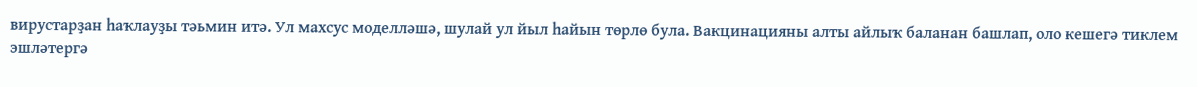вирустарҙан һаҡлауҙы тәьмин итә. Ул махсус моделләшә, шулай ул йыл һайын төрлө була. Вакцинацияны алты айлыҡ баланан башлап, оло кешегә тиклем эшләтергә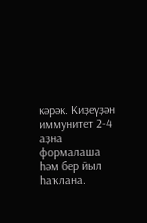кәрәк. Киҙеүҙән иммунитет 2-4 аҙна формалаша һәм бер йыл һаҡлана.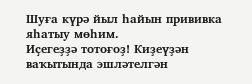Шуға күрә йыл һайын прививка яһатыу мөһим.
Иҫегеҙҙә тотоғоҙ! Киҙеүҙән ваҡытында эшләтелгән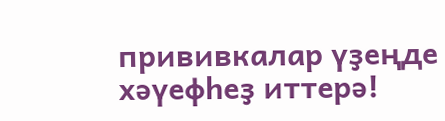прививкалар үҙеңде хәүефһеҙ иттерә!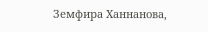Земфира Ханнанова,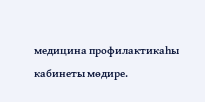медицина профилактикаһы кабинеты мөдире.